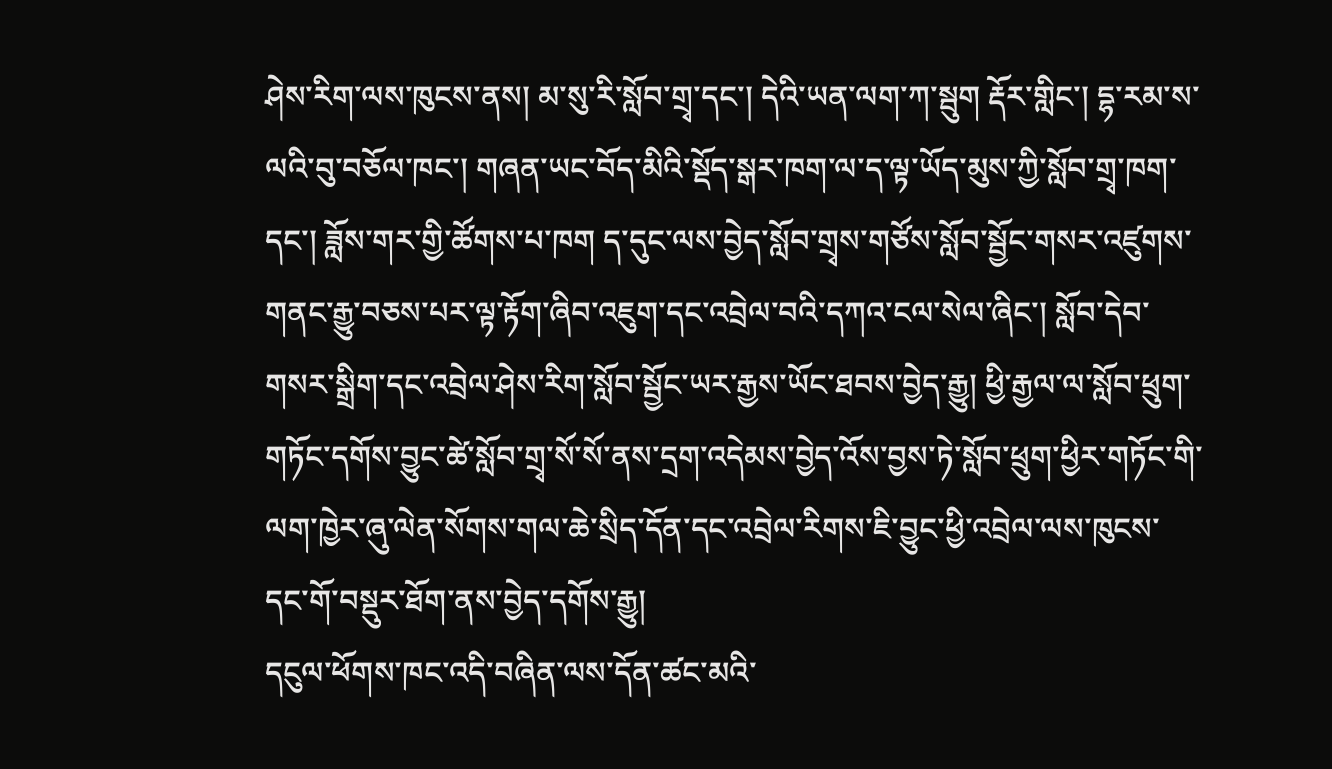ཤེས་རིག་ལས་ཁུངས་ནས། མ་སུ་རི་སློབ་གྲྭ་དང་། དེའི་ཡན་ལག་ཀ་སྦུག རྡོར་གླིང་། དྷ་རམ་ས་ལའི་བུ་བཅོལ་ཁང་། གཞན་ཡང་བོད་མིའི་སྡོད་སྒར་ཁག་ལ་ད་ལྟ་ཡོད་མུས་ཀྱི་སློབ་གྲྭ་ཁག་དང་། ཟློས་གར་གྱི་ཚོགས་པ་ཁག ད་དུང་ལས་བྱེད་སློབ་གྲྭས་གཙོས་སློབ་སྦྱོང་གསར་འཛུགས་གནང་རྒྱུ་བཅས་པར་ལྟ་རྟོག་ཞིབ་འཇུག་དང་འབྲེལ་བའི་དཀའ་ངལ་སེལ་ཞིང་། སློབ་དེབ་གསར་སྒྲིག་དང་འབྲེལ་ཤེས་རིག་སློབ་སྦྱོང་ཡར་རྒྱས་ཡོང་ཐབས་བྱེད་རྒྱུ། ཕྱི་རྒྱལ་ལ་སློབ་ཕྲུག་གཏོང་དགོས་བྱུང་ཚེ་སློབ་གྲྭ་སོ་སོ་ནས་དྲག་འདེམས་བྱེད་འོས་བྱས་ཏེ་སློབ་ཕྲུག་ཕྱིར་གཏོང་གི་ལག་ཁྱེར་ཞུ་ལེན་སོགས་གལ་ཆེ་སྲིད་དོན་དང་འབྲེལ་རིགས་ཇི་བྱུང་ཕྱི་འབྲེལ་ལས་ཁུངས་དང་གོ་བསྡུར་ཐོག་ནས་བྱེད་དགོས་རྒྱུ།
དངུལ་ཕོགས་ཁང་འདི་བཞིན་ལས་དོན་ཚང་མའི་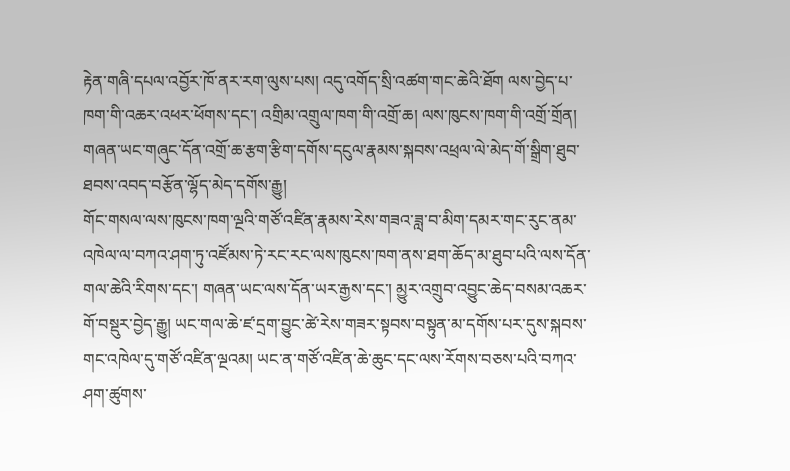རྟེན་གཞི་དཔལ་འབྱོར་ཁོ་ནར་རག་ལུས་པས། འདུ་འགོད་སྲི་འཚག་གང་ཆེའི་ཐོག ལས་བྱེད་པ་ཁག་གི་འཆར་འཕར་ཕོགས་དང་། འགྲིམ་འགྲུལ་ཁག་གི་འགྲོ་ཆ། ལས་ཁུངས་ཁག་གི་འགྲོ་གྲོན། གཞན་ཡང་གཞུང་དོན་འགྲོ་ཆ་རྩག་རྩིག་དགོས་དངུལ་རྣམས་སྐབས་འཕྲལ་ལེ་མེད་གོ་སྒྲིག་ཐུབ་ཐབས་འབད་བརྩོན་ལྷོད་མེད་དགོས་རྒྱུ།
གོང་གསལ་ལས་ཁུངས་ཁག་ལྔའི་གཙོ་འཛིན་རྣམས་རེས་གཟའ་ཟླ་བ་མིག་དམར་གང་རུང་ནམ་འཁེལ་ལ་བཀའ་ཤག་ཏུ་འཛོམས་ཏེ་རང་རང་ལས་ཁུངས་ཁག་ནས་ཐག་ཆོད་མ་ཐུབ་པའི་ལས་དོན་གལ་ཆེའི་རིགས་དང་། གཞན་ཡང་ལས་དོན་ཡར་རྒྱས་དང་། མྱུར་འགྲུབ་འབྱུང་ཆེད་བསམ་འཆར་གོ་བསྡུར་བྱེད་རྒྱུ། ཡང་གལ་ཆེ་ཛ་དྲག་བྱུང་ཚེ་རེས་གཟར་སྟབས་བསྟུན་མ་དགོས་པར་དུས་སྐབས་གང་འཁེལ་དུ་གཙོ་འཛིན་ལྔའམ། ཡང་ན་གཙོ་འཛིན་ཆེ་ཆུང་དང་ལས་རོགས་བཅས་པའི་བཀའ་ཤག་ཚུགས་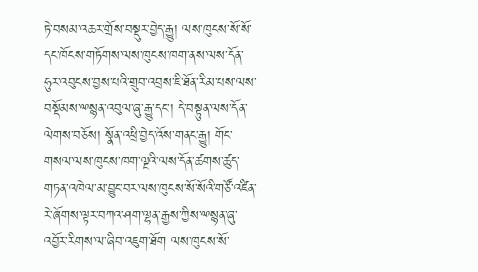ཏེ་བསམ་འཆར་གྲོས་བསྡུར་བྱེད་རྒྱུ། ལས་ཁུངས་སོ་སོ་དང་ཁོངས་གཏོགས་ལས་ཁུངས་ཁག་ནས་ལས་དོན་ཧུར་འབུངས་བྱས་པའི་གྲུབ་འབྲས་ཇི་ཐོན་རིམ་པས་ལས་བསྡོམས་ྋསྙན་འབུལ་ཞུ་རྒྱུ་དང་། དེ་བསྟུན་ལས་དོན་ལེགས་བཅོས། སྣོན་འཕྲི་བྱེད་འོས་གནང་རྒྱུ། གོང་གསལ་ལས་ཁུངས་ཁག་ལྔའི་ལས་དོན་ཚགས་ཚུད་གཏན་འཁེལ་མ་བྱུང་བར་ལས་ཁུངས་སོ་སོའི་གཙོ་འཛིན་རེ་ཞོགས་ལྟར་བཀའ་ཤག་ལྷན་རྒྱས་ཀྱིས་ྋསྙན་ཞུ་འབྱོར་རིགས་ལ་ཞིབ་འཇུག་ཐོག ལས་ཁུངས་སོ་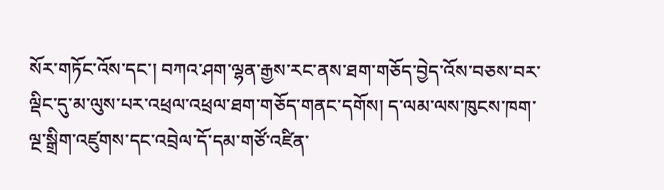སོར་གཏོང་འོས་དང་། བཀའ་ཤག་ལྷན་རྒྱས་རང་ནས་ཐག་གཅོད་བྱེད་འོས་བཅས་བར་ལྡིང་དུ་མ་ལུས་པར་འཕྲལ་འཕྲལ་ཐག་གཅོད་གནང་དགོས། ད་ལམ་ལས་ཁུངས་ཁག་ལྔ་སྒྲིག་འཛུགས་དང་འབྲེལ་དོ་དམ་གཙོ་འཛིན་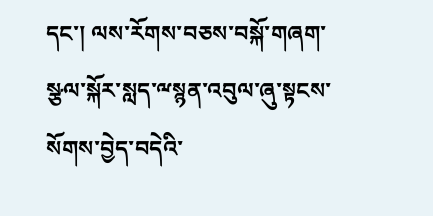དང་། ལས་རོགས་བཅས་བསྐོ་གཞག་སྩལ་སྐོར་སླད་ྋསྙན་འབུལ་ཞུ་སྟངས་སོགས་བྱེད་བདེའི་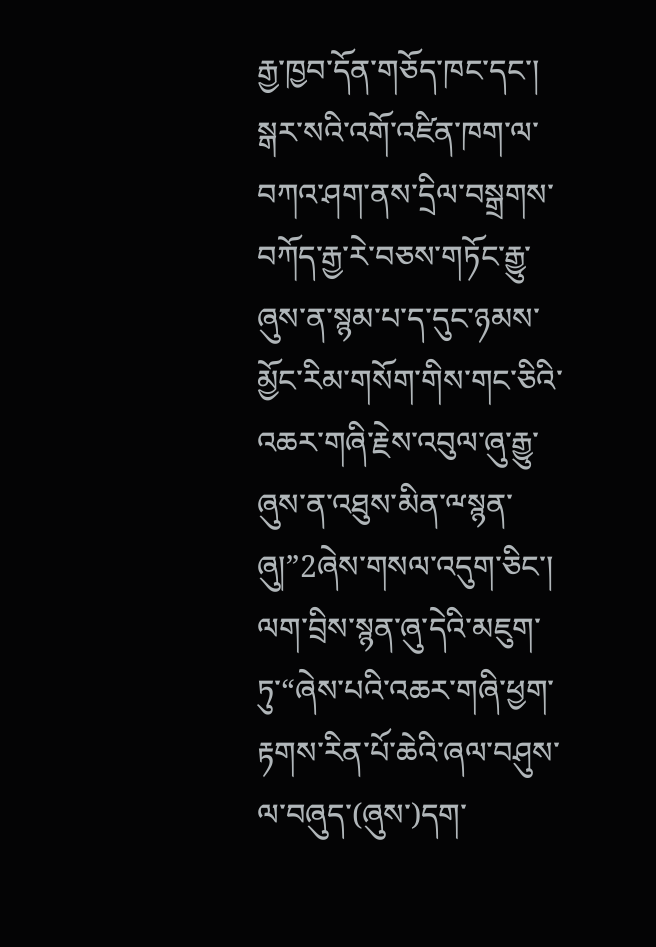རྒྱ་ཁྱབ་དོན་གཅོད་ཁང་དང་། སྒར་སའི་འགོ་འཛིན་ཁག་ལ་བཀའ་ཤག་ནས་དྲིལ་བསྒྲགས་བཀོད་རྒྱ་རེ་བཅས་གཏོང་རྒྱུ་ཞུས་ན་སྙམ་པ་ད་དུང་ཉམས་མྱོང་རིམ་གསོག་གིས་གང་ཅིའི་འཆར་གཞི་རྗེས་འབུལ་ཞུ་རྒྱུ་ཞུས་ན་འཐུས་མིན་ྋསྙན་ཞུ།”2ཞེས་གསལ་འདུག་ཅིང་། ལག་བྲིས་སྙན་ཞུ་དེའི་མཇུག་ཏུ་“ཞེས་པའི་འཆར་གཞི་ཕྱག་རྟགས་རིན་པོ་ཆེའི་ཞལ་བཤུས་ལ་བཞུད་(ཞུས་)དག་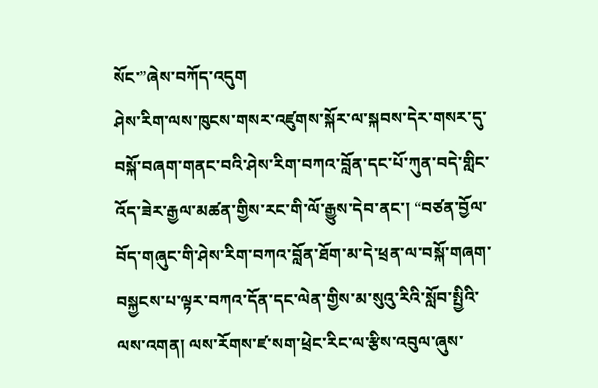སོང་”ཞེས་བཀོད་འདུག
ཤེས་རིག་ལས་ཁུངས་གསར་འཛུགས་སྐོར་ལ་སྐབས་དེར་གསར་དུ་བསྐོ་བཞག་གནང་བའི་ཤེས་རིག་བཀའ་བློན་དང་པོ་ཀུན་བདེ་གླིང་འོད་ཟེར་རྒྱལ་མཚན་གྱིས་རང་གི་ལོ་རྒྱུས་དེབ་ནང་། “བཙན་བྱོལ་བོད་གཞུང་གི་ཤེས་རིག་བཀའ་བློན་ཐོག་མ་དེ་ཕྲན་ལ་བསྐོ་གཞག་བསྐྱངས་པ་ལྟར་བཀའ་དོན་དང་ལེན་གྱིས་མ་སུའུ་རིའི་སློབ་སྤྱིའི་ལས་འགན། ལས་རོགས་ཛ་སག་ཕྲེང་རིང་ལ་རྩིས་འབུལ་ཞུས་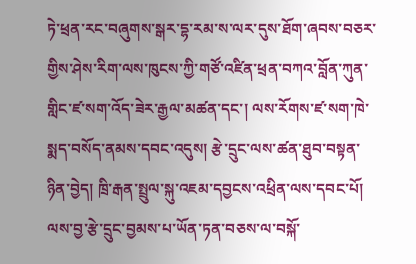ཏེ་ཕྲན་རང་བཞུགས་སྒར་དྷ་རམ་ས་ལར་དུས་ཐོག་ཞབས་བཅར་གྱིས་ཤེས་རིག་ལས་ཁུངས་ཀྱི་གཙོ་འཛིན་ཕྲན་བཀའ་བློན་ཀུན་གླིང་ཛ་སག་འོད་ཟེར་རྒྱལ་མཚན་དང་། ལས་རོགས་ཛ་སག་ཁེ་སྨད་བསོད་ནམས་དབང་འདུས། རྩེ་དྲུང་ལས་ཚན་ཐུབ་བསྟན་ཉིན་བྱེད། ཁྲི་རྒན་སྤྲུལ་སྐུ་འཇམ་དབྱངས་འཕྲིན་ལས་དབང་པོ། ལས་བྱ་རྩེ་དྲུང་བྱམས་པ་ཡོན་ཏན་བཅས་ལ་བསྐོ་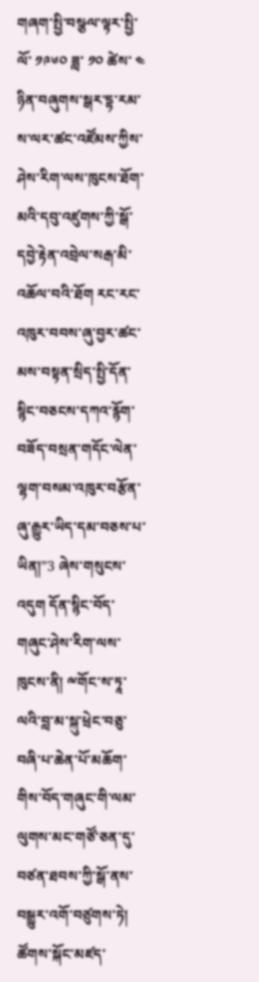གཞག་སྤྱི་བསྩལ་ལྟར་སྤྱི་ལོ་ ༡༩༦༠ ཟླ་ ༡༠ ཚེས་ ༤ ཉིན་བཞུགས་སྒར་དྷ་རམ་ས་ལར་ཚང་འཛོམས་ཀྱིས་ཤེས་རིག་ལས་ཁུངས་ཐོག་མའི་དབུ་འཛུགས་ཀྱི་སྒོ་དབྱེ་རྟེན་འབྲེལ་སརྒ་མི་འཆོལ་བའི་ཐོག རང་རང་འཁུར་བབས་ཞུ་བྱར་ཚང་མས་བསྟན་སྲིད་སྤྱི་དོན་སྙིང་བཅངས་དཀའ་རྙོག་བཟོད་བསྲན་གདོང་ལེན་ལྷག་བསམ་འཁུར་བརྩོན་ཞུ་རྒྱུར་ཡིད་དམ་བཅས་པ་ཡིན།”3 ཞེས་གསུངས་འདུག དོན་སྙིང་བོད་གཞུང་ཤེས་རིག་ལས་ཁུངས་ནི། ྋགོང་ས་ཏཱ་ལའི་བླ་མ་སྐུ་ཕྲེང་བཅུ་བཞི་པ་ཆེན་པོ་མཆོག་གིས་བོད་གཞུང་གི་ལམ་ལུགས་མང་གཙོ་ཅན་དུ་བཙན་ཐབས་ཀྱི་སྒོ་ནས་བསྒྱུར་འགོ་བཙུགས་ཏེ། ཚོགས་སྐོང་མཛད་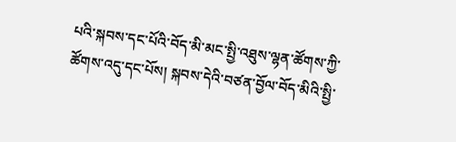པའི་སྐབས་དང་པོའི་བོད་མི་མང་སྤྱི་འཐུས་ལྷན་ཚོགས་ཀྱི་ཚོགས་འདུ་དང་པོས། སྐབས་དེའི་བཙན་བྱོལ་བོད་མིའི་སྤྱི་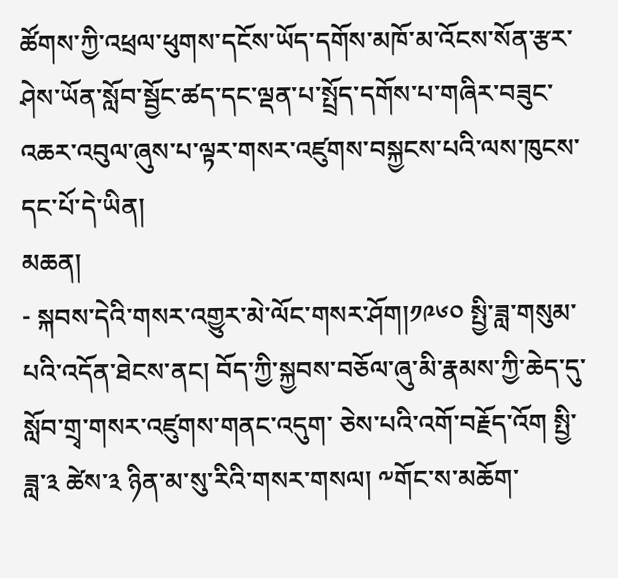ཚོགས་ཀྱི་འཕྲལ་ཕུགས་དངོས་ཡོད་དགོས་མཁོ་མ་འོངས་སོན་རྩར་ཤེས་ཡོན་སློབ་སྦྱོང་ཚད་དང་ལྡན་པ་སྤྲོད་དགོས་པ་གཞིར་བཟུང་འཆར་འབུལ་ཞུས་པ་ལྟར་གསར་འཛུགས་བསྐྱངས་པའི་ལས་ཁུངས་དང་པོ་དེ་ཡིན།
མཆན།
- སྐབས་དེའི་གསར་འགྱུར་མེ་ལོང་གསར་ཤོག།༡༩༦༠ སྤྱི་ཟླ་གསུམ་པའི་འདོན་ཐེངས་ནང། བོད་ཀྱི་སྐྱབས་བཅོལ་ཞུ་མི་རྣམས་ཀྱི་ཆེད་དུ་སློབ་གྲྭ་གསར་འཛུགས་གནང་འདུག་ ཅེས་པའི་འགོ་བརྗོད་འོག སྤྱི་ཟླ་༣ ཚེས་༣ ཉིན་མ་སུ་རིའི་གསར་གསལ། ༸གོང་ས་མཆོག་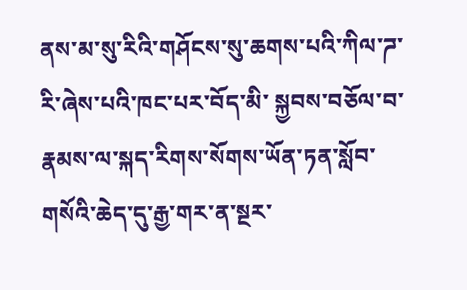ནས་མ་སུ་རིའི་གཤོངས་སུ་ཆགས་པའི་ཀིལ་ཌ་རི་ཞེས་པའི་ཁང་པར་བོད་མི་ སྐྱབས་བཅོལ་བ་རྣམས་ལ་སྐད་རིགས་སོགས་ཡོན་ཏན་སློབ་གསོའི་ཆེད་དུ་རྒྱ་གར་ན་སྔར་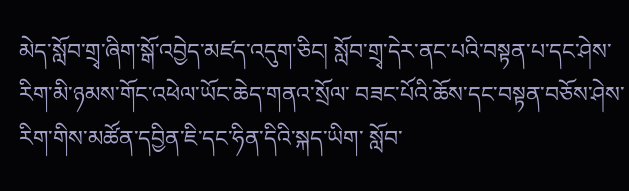མེད་སློབ་གྲྭ་ཞིག་སྒོ་འབྱེད་མཛད་འདུག་ཅིང། སློབ་གྲྭ་དེར་ནང་པའི་བསྟན་པ་དང་ཤེས་རིག་མི་ཉམས་གོང་འཕེལ་ཡོང་ཆེད་གནའ་སྲོལ་ བཟང་པོའི་ཆོས་དང་བསྟན་བཅོས་ཤེས་རིག་གིས་མཚོན་དབྱིན་ཇི་དང་ཧིན་དིའི་སྐད་ཡིག་ སློབ་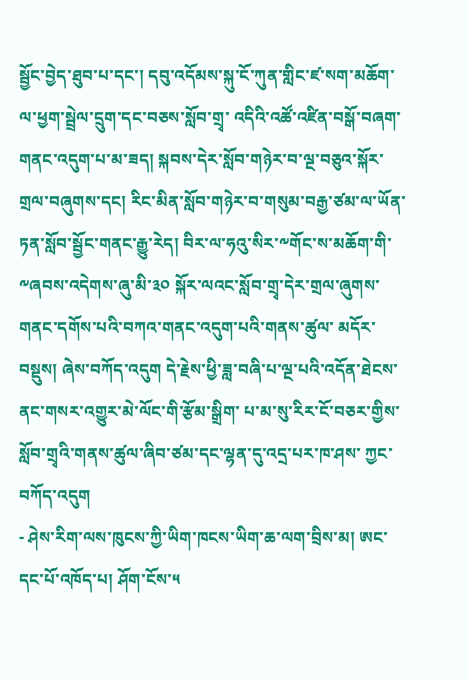སྦྱོང་བྱེད་ཐུབ་པ་དང་། དབུ་འདོམས་སྐུ་ངོ་ཀུན་གླིང་ཛ་སག་མཆོག་ལ་ཕྱག་སྦྲེལ་དྲུག་དང་བཅས་སློབ་གྲྭ་ འདིའི་འཚོ་འཛིན་བསྒོ་བཞག་གནང་འདུག་པ་མ་ཟད། སྐབས་དེར་སློབ་གཉེར་བ་ལྔ་བཅུའ་སྐོར་གྲལ་བཞུགས་དང། རིང་མིན་སློབ་གཉེར་བ་གསུམ་བརྒྱ་ཙམ་ལ་ཡོན་ཏན་སློབ་སྦྱོང་གནང་རྒྱུ་རེད། བིར་ལ་ཧའུ་སིར་༸གོང་ས་མཆོག་གི་༸ཞབས་འདེགས་ཞུ་མི་༣༠ སྐོར་ལའང་སློབ་གྲྭ་དེར་གྲལ་ཞུགས་གནང་དགོས་པའི་བཀའ་གནང་འདུག་པའི་གནས་ཚུལ་ མདོར་བསྡུས། ཞེས་བཀོད་འདུག དེ་རྗེས་ཕྱི་ཟླ་བཞི་པ་ལྔ་པའི་འདོན་ཐེངས་ནང་གསར་འགྱུར་མེ་ལོང་གི་རྩོམ་སྒྲིག་ པ་མ་སུ་རིར་ངོ་བཅར་གྱིས་སློབ་གྲྭའི་གནས་ཚུལ་ཞིབ་ཙམ་དང་ལྷན་དུ་འདྲ་པར་ཁ་ཤས་ ཀྱང་བཀོད་འདུག
- ཤེས་རིག་ལས་ཁུངས་ཀྱི་ཡིག་ཁངས་ཡིག་ཆ་ལག་བྲིས་མ། ཨང་དང་པོ་འཁོད་པ། ཤོག་ངོས་༥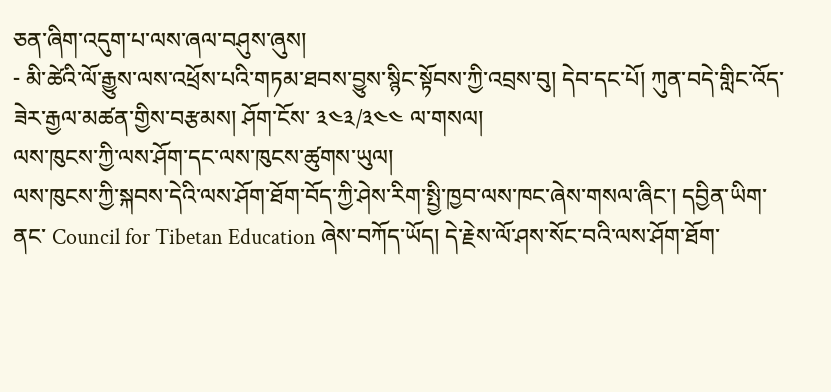ཅན་ཞིག་འདུག་པ་ལས་ཞལ་བཤུས་ཞུས།
- མི་ཚེའི་ལོ་རྒྱུས་ལས་འཕྲོས་པའི་གཏམ་ཐབས་བྱུས་སྙིང་སྟོབས་ཀྱི་འབྲས་བུ། དེབ་དང་པོ། ཀུན་བདེ་གླིང་འོད་ཟེར་རྒྱལ་མཚན་གྱིས་བརྩམས། ཤོག་ངོས་ ༣༤༣/༣༤༤ ལ་གསལ།
ལས་ཁུངས་ཀྱི་ལས་ཤོག་དང་ལས་ཁུངས་ཚུགས་ཡུལ།
ལས་ཁུངས་ཀྱི་སྐབས་དེའི་ལས་ཤོག་ཐོག་བོད་ཀྱི་ཤེས་རིག་སྤྱི་ཁྱབ་ལས་ཁང་ཞེས་གསལ་ཞིང་། དབྱིན་ཡིག་ནང་ Council for Tibetan Education ཞེས་བཀོད་ཡོད། དེ་རྗེས་ལོ་ཤས་སོང་བའི་ལས་ཤོག་ཐོག་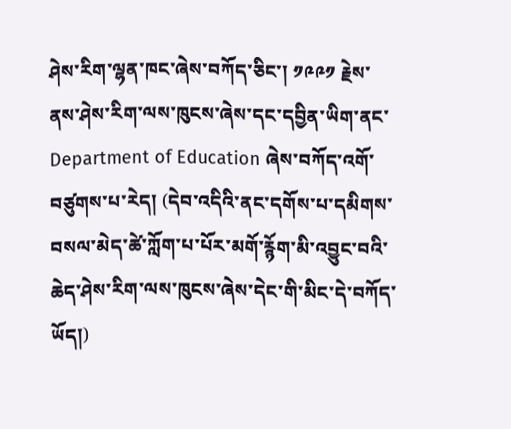ཤེས་རིག་ལྷན་ཁང་ཞེས་བཀོད་ཅིང་། ༡༩༩༡ རྗེས་ནས་ཤེས་རིག་ལས་ཁུངས་ཞེས་དང་དབྱིན་ཡིག་ནང་ Department of Education ཞེས་བཀོད་འགོ་བཙུགས་པ་རེད། (དེབ་འདིའི་ནང་དགོས་པ་དམིགས་བསལ་མེད་ཚེ་ཀློག་པ་པོར་མགོ་རྙོག་མི་འབྱུང་བའི་ཆེད་ཤེས་རིག་ལས་ཁུངས་ཞེས་དེང་གི་མིང་དེ་བཀོད་ཡོད།)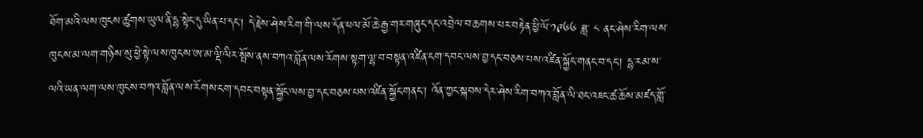ཐོག་མའི་ལས་ཁུངས་ཚུགས་ཡུལ་ནི་དྷ་སྟེང་དུ་ཡིན་པ་དང་། དེ་རྗེས་ཤེས་རིག་གི་ལས་དོན་ཕལ་མོ་ཆེ་རྒྱ་གར་གཞུང་དང་འབྲེལ་བ་ཆགས་པར་བརྟེན་ཕྱི་ལོ་༡༩༦༦ ཟླ་ ༨ ནང་ཤེས་རིག་ལས་ཁུངས་མ་ལག་གཉིས་སུ་ཕྱེ་སྟེ་ལས་ཁུངས་ཨ་མ་ལྡི་ལིར་སྤོས་ནས་བཀའ་བློན་ལས་རོགས་སྟག་ལྷ་བ་བསྟན་འཛིན་ངག་དབང་ལས་བྱ་དང་བཅས་པས་འཛིན་སྐྱོང་གནང་བ་དང་། དྷ་རམ་ས་ལའི་ཡན་ལག་ལས་ཁུངས་བཀའ་བློན་ལས་རོགས་ངག་དབང་བསྟན་སྐྱོང་ལས་བྱ་དང་བཅས་པས་འཛིན་སྐྱོང་གནང་། འོན་ཀྱང་སྐབས་དེར་ཤེས་རིག་བཀའ་བློན་ལི་ཐང་འཇང་ཚ་ཆོས་མཛད་གློ་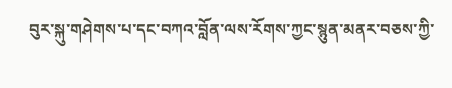བུར་སྐུ་གཤེགས་པ་དང་བཀའ་བློན་ལས་རོགས་ཀྱང་སྙུན་མནར་བཅས་ཀྱི་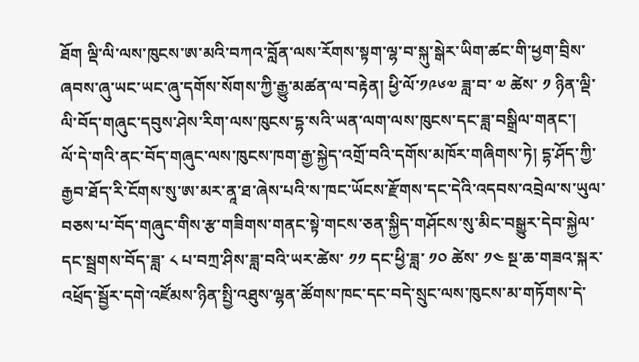ཐོག ལྡི་ལི་ལས་ཁུངས་ཨ་མའི་བཀའ་བློན་ལས་རོགས་སྟག་ལྷ་བ་སྐུ་སྒེར་ཡིག་ཚང་གི་ཕྱག་བྲིས་ཞབས་ཞུ་ཡང་ཡང་ཞུ་དགོས་སོགས་ཀྱི་རྒྱུ་མཚན་ལ་བརྟེན། ཕྱི་ལོ་༡༩༦༧ ཟླ་བ་ ༧ ཚེས་ ༡ ཉིན་ལྡི་ལི་བོད་གཞུང་དབུས་ཤེས་རིག་ལས་ཁུངས་དྷ་སའི་ཡན་ལག་ལས་ཁུངས་དང་ཟླ་བསྒྲིལ་གནང་།
ལོ་དེ་གའི་ནང་བོད་གཞུང་ལས་ཁུངས་ཁག་རྒྱ་སྐྱེད་འགྲོ་བའི་དགོས་མཁོར་གཞིགས་ཏེ། དྷ་ཤོད་ཀྱི་རྒྱབ་ཐོད་རི་ངོགས་སུ་ཨ་མར་ནཱ་ཐ་ཞེས་པའི་ས་ཁང་ཡོངས་རྫོགས་དང་དེའི་འདབས་འབྲེལ་ས་ཡུལ་བཅས་པ་བོད་གཞུང་གིས་རྩ་གཟིགས་གནང་སྟེ་གངས་ཅན་སྐྱིད་གཤོངས་སུ་མིང་བསྒྱུར་དེབ་སྐྱེལ་དང་སྦྲགས་བོད་ཟླ་ ༨ པ་བཀྲ་ཤིས་ཟླ་བའི་ཡར་ཚེས་ ༡༡ དང་ཕྱི་ཟླ་ ༡༠ ཚེས་ ༡༤ སྔ་ཆ་གཟའ་སྐར་འཕྲོད་སྦྱོར་དགེ་འཛོམས་ཉིན་སྤྱི་འཐུས་ལྷན་ཚོགས་ཁང་དང་བདེ་སྲུང་ལས་ཁུངས་མ་གཏོགས་དེ་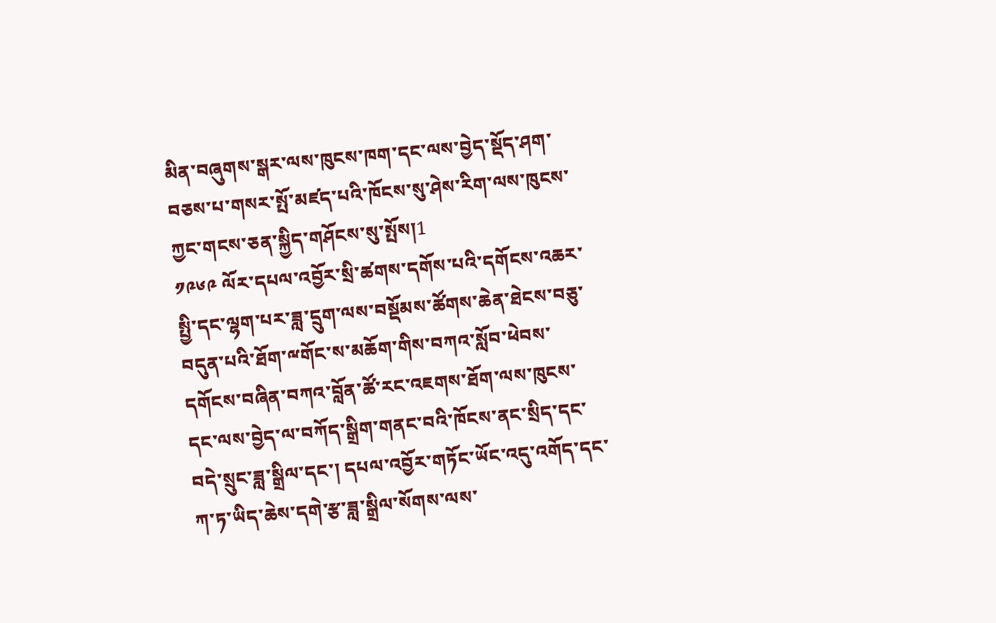མིན་བཞུགས་སྒར་ལས་ཁུངས་ཁག་དང་ལས་བྱེད་སྡོད་ཤག་བཅས་པ་གསར་སྤོ་མཛད་པའི་ཁོངས་སུ་ཤེས་རིག་ལས་ཁུངས་ཀྱང་གངས་ཅན་སྐྱིད་གཤོངས་སུ་སྤོས།1
༡༩༦༩ ལོར་དཔལ་འབྱོར་སྲི་ཚགས་དགོས་པའི་དགོངས་འཆར་སྤྱི་དང་ལྷག་པར་ཟླ་དྲུག་ལས་བསྡོམས་ཚོགས་ཆེན་ཐེངས་བཅུ་བདུན་པའི་ཐོག་ྋགོང་ས་མཆོག་གིས་བཀའ་སློབ་ཕེབས་དགོངས་བཞིན་བཀའ་བློན་ཚོ་རང་འཇགས་ཐོག་ལས་ཁུངས་དང་ལས་བྱེད་ལ་བཀོད་སྒྲིག་གནང་བའི་ཁོངས་ནང་སྲིད་དང་བདེ་སྲུང་ཟླ་སྒྲིལ་དང་། དཔལ་འབྱོར་གཏོང་ཡོང་འདུ་འགོད་དང་ཀ་ཏ་ཡིད་ཆེས་དགེ་རྩ་ཟླ་སྒྲིལ་སོགས་ལས་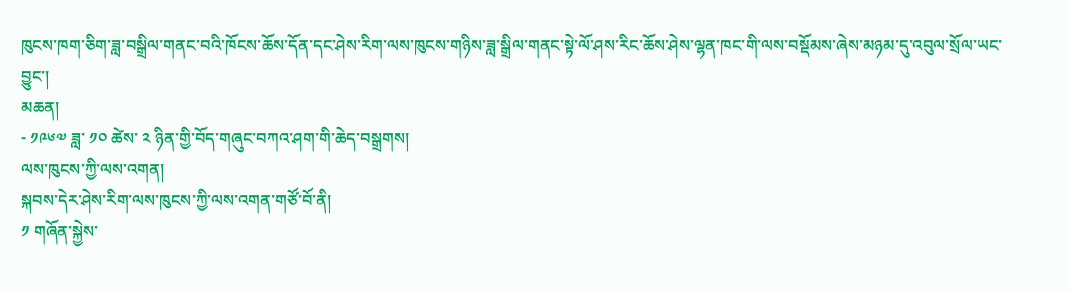ཁུངས་ཁག་ཅིག་ཟླ་བསྒྲིལ་གནང་བའི་ཁོངས་ཆོས་དོན་དང་ཤེས་རིག་ལས་ཁུངས་གཉིས་ཟླ་སྒྲིལ་གནང་སྟེ་ལོ་ཤས་རིང་ཆོས་ཤེས་ལྷན་ཁང་གི་ལས་བསྡོམས་ཞེས་མཉམ་དུ་འབུལ་སྲོལ་ཡང་བྱུང་།
མཆན།
- ༡༩༦༧ ཟླ་ ༡༠ ཚེས་ ༢ ཉིན་གྱི་བོད་གཞུང་བཀའ་ཤག་གི་ཆེད་བསྒྲགས།
ལས་ཁུངས་ཀྱི་ལས་འགན།
སྐབས་དེར་ཤེས་རིག་ལས་ཁུངས་ཀྱི་ལས་འགན་གཙོ་བོ་ནི།
༡ གཞོན་སྐྱེས་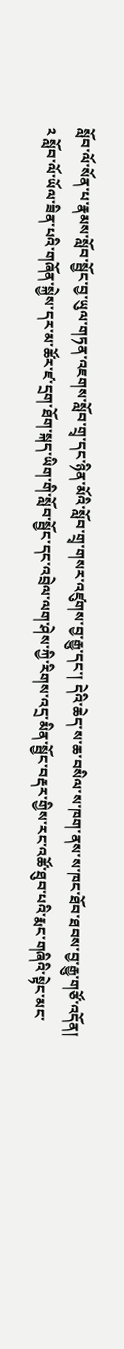སློབ་ལོ་སོན་པ་རྣམས་སློབ་སྦྱོང་བྱ་ཡུལ་གཏན་འཇགས་སློབ་གྲྭ་དང་ཉིན་མོའི་སློབ་གྲྭ་གསར་འཛུགས་བྱ་རྒྱུ་དང་། དེའི་ཆེད་ས་ཆ་བསིལ་ས་ཁག་ནས་ས་ཁང་ཐོབ་ཐབས་བྱ་རྒྱུ་གཙོ་འདོན།
༢ སློབ་ལོ་ཡོལ་ཟིན་པའི་གཞོན་སྐྱེས་དར་མ་ཚོར་ཛ་དྲག་ཐོག་སྐད་ཡིག་གི་སློབ་སྦྱོང་དང་འབྲེལ་ལག་ཤེས་ཀྱི་རིགས་འདྲ་མིན་སྦྱོང་བརྡར་གྱིས་རང་འཚོ་ཐུབ་པའི་རྨང་གཞིའི་སྟེང་མང་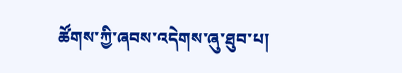ཚོགས་ཀྱི་ཞབས་འདེགས་ཞུ་ཐུབ་པ།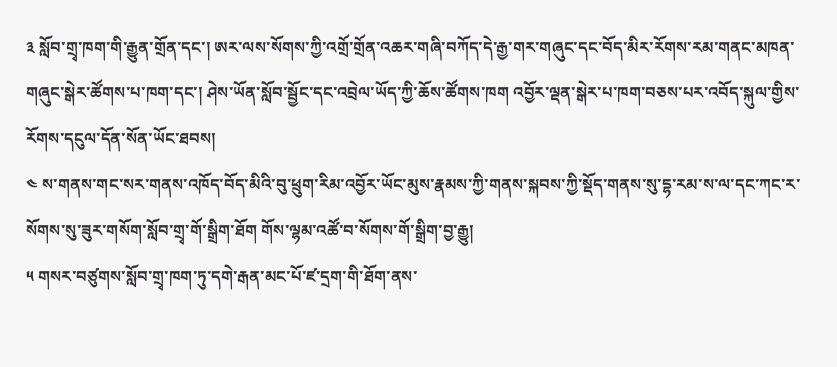༣ སློབ་གྲྭ་ཁག་གི་རྒྱུན་གྲོན་དང་། ཨར་ལས་སོགས་ཀྱི་འགྲོ་གྲོན་འཆར་གཞི་བཀོད་དེ་རྒྱ་གར་གཞུང་དང་བོད་མིར་རོགས་རམ་གནང་མཁན་གཞུང་སྒེར་ཚོགས་པ་ཁག་དང་། ཤེས་ཡོན་སློབ་སྦྱོང་དང་འབྲེལ་ཡོད་ཀྱི་ཆོས་ཚོགས་ཁག འབྱོར་ལྡན་སྒེར་པ་ཁག་བཅས་པར་འབོད་སྐུལ་གྱིས་རོགས་དངུལ་དོན་སོན་ཡོང་ཐབས།
༤ ས་གནས་གང་སར་གནས་འཁོད་བོད་མིའི་བུ་ཕྲུག་རིམ་འབྱོར་ཡོང་མུས་རྣམས་ཀྱི་གནས་སྐབས་ཀྱི་སྡོད་གནས་སུ་དྷ་རམ་ས་ལ་དང་ཀང་ར་སོགས་སུ་ཟུར་གསོག་སློབ་གྲྭ་གོ་སྒྲིག་ཐོག གོས་ལྷམ་འཚོ་བ་སོགས་གོ་སྒྲིག་བྱ་རྒྱུ།
༥ གསར་བཙུགས་སློབ་གྲྭ་ཁག་ཏུ་དགེ་རྒན་མང་པོ་ཛ་དྲག་གི་ཐོག་ནས་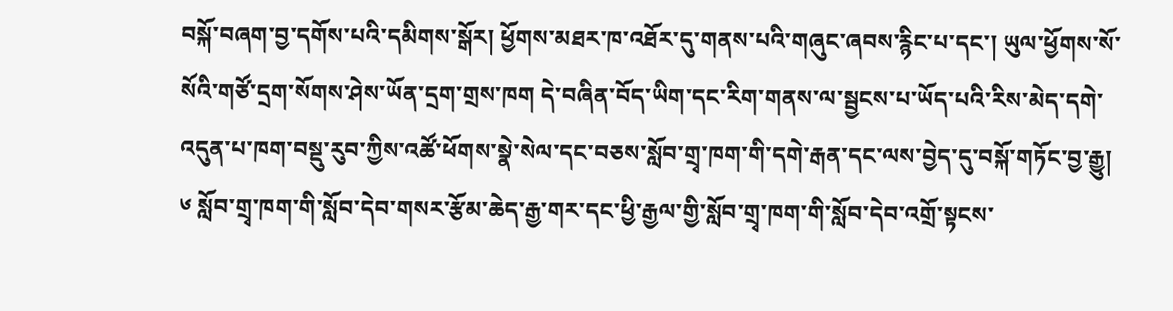བསྐོ་བཞག་བྱ་དགོས་པའི་དམིགས་སྒོར། ཕྱོགས་མཐར་ཁ་འཐོར་དུ་གནས་པའི་གཞུང་ཞབས་རྙིང་པ་དང་། ཡུལ་ཕྱོགས་སོ་སོའི་གཙོ་དྲག་སོགས་ཤེས་ཡོན་དྲག་གྲས་ཁག དེ་བཞིན་བོད་ཡིག་དང་རིག་གནས་ལ་སྦྱངས་པ་ཡོད་པའི་རིས་མེད་དགེ་འདུན་པ་ཁག་བསྡུ་རུབ་ཀྱིས་འཚོ་ཕོགས་སྣེ་སེལ་དང་བཅས་སློབ་གྲྭ་ཁག་གི་དགེ་རྒན་དང་ལས་བྱེད་དུ་བསྐོ་གཏོང་བྱ་རྒྱུ།
༦ སློབ་གྲྭ་ཁག་གི་སློབ་དེབ་གསར་རྩོམ་ཆེད་རྒྱ་གར་དང་ཕྱི་རྒྱལ་གྱི་སློབ་གྲྭ་ཁག་གི་སློབ་དེབ་འགྲོ་སྟངས་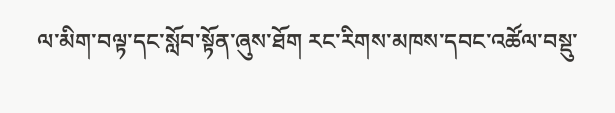ལ་མིག་བལྟ་དང་སློབ་སྟོན་ཞུས་ཐོག རང་རིགས་མཁས་དབང་འཚོལ་བསྡུ་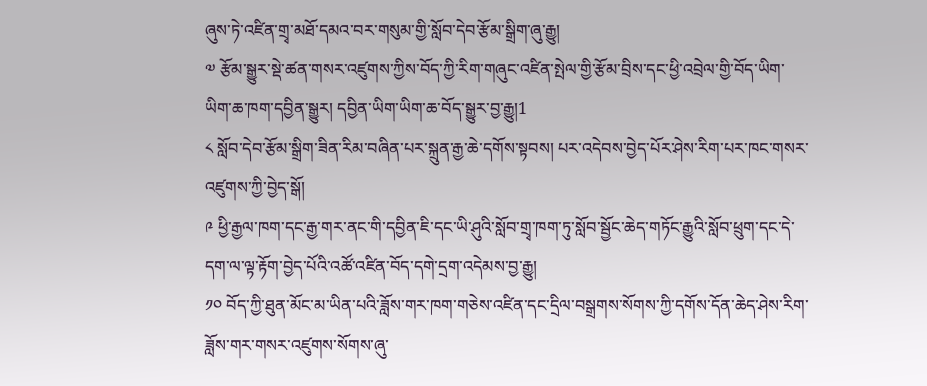ཞུས་ཏེ་འཛིན་གྲྭ་མཐོ་དམའ་བར་གསུམ་གྱི་སློབ་དེབ་རྩོམ་སྒྲིག་ཞུ་རྒྱུ།
༧ རྩོམ་སྒྱུར་སྡེ་ཚན་གསར་འཛུགས་ཀྱིས་བོད་ཀྱི་རིག་གཞུང་འཛིན་སྤེལ་གྱི་རྩོམ་བྲིས་དང་ཕྱི་འབྲེལ་གྱི་བོད་ཡིག་ཡིག་ཆ་ཁག་དབྱིན་སྒྱུར། དབྱིན་ཡིག་ཡིག་ཆ་བོད་སྒྱུར་བྱ་རྒྱུ།1
༨ སློབ་དེབ་རྩོམ་སྒྲིག་ཟིན་རིམ་བཞིན་པར་སྐྲུན་རྒྱ་ཆེ་དགོས་སྟབས། པར་འདེབས་བྱེད་པོར་ཤེས་རིག་པར་ཁང་གསར་འཛུགས་ཀྱི་བྱེད་སྒོ།
༩ ཕྱི་རྒྱལ་ཁག་དང་རྒྱ་གར་ནང་གི་དབྱིན་ཇི་དང་ཡི་ཤུའི་སློབ་གྲྭ་ཁག་ཏུ་སློབ་སྦྱོང་ཆེད་གཏོང་རྒྱུའི་སློབ་ཕྲུག་དང་དེ་དག་ལ་ལྟ་རྟོག་བྱེད་པོའི་འཚོ་འཛིན་བོད་དགེ་དྲག་འདེམས་བྱ་རྒྱུ།
༡༠ བོད་ཀྱི་ཐུན་མོང་མ་ཡིན་པའི་ཟློས་གར་ཁག་གཅེས་འཛིན་དང་དྲིལ་བསྒྲགས་སོགས་ཀྱི་དགོས་དོན་ཆེད་ཤེས་རིག་ཟློས་གར་གསར་འཛུགས་སོགས་ཞུ་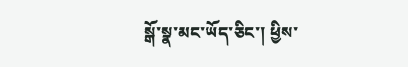སྒོ་སྣ་མང་ཡོད་ཅིང་། ཕྱིས་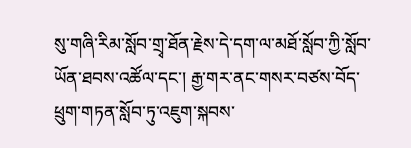སུ་གཞི་རིམ་སློབ་གྲྭ་ཐོན་རྗེས་དེ་དག་ལ་མཐོ་སློབ་ཀྱི་སློབ་ཡོན་ཐབས་འཚོལ་དང་། རྒྱ་གར་ནང་གསར་བཙས་བོད་ཕྲུག་གཏན་སློབ་ཏུ་འཇུག་སྐབས་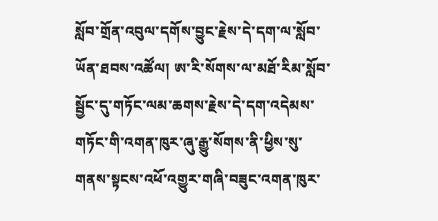སློབ་གྲོན་འབུལ་དགོས་བྱུང་རྗེས་དེ་དག་ལ་སློབ་ཡོན་ཐབས་འཚོལ། ཨ་རི་སོགས་ལ་མཐོ་རིམ་སློབ་སྦྱོང་དུ་གཏོང་ལམ་ཆགས་རྗེས་དེ་དག་འདེམས་གཏོང་གི་འགན་ཁུར་ཞུ་རྒྱུ་སོགས་ནི་ཕྱིས་སུ་གནས་སྟངས་འཕོ་འགྱུར་གཞི་བཟུང་འགན་ཁུར་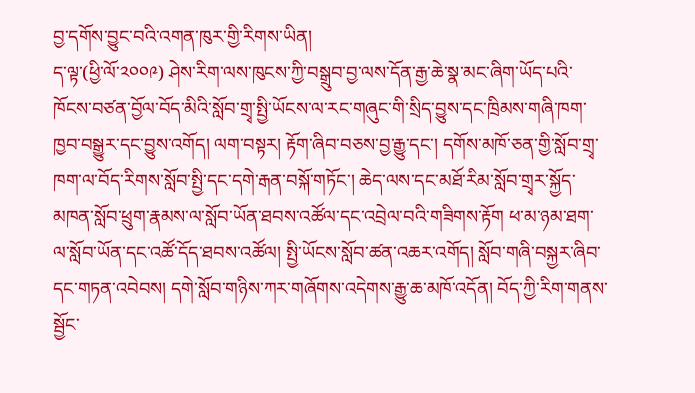བྱ་དགོས་བྱུང་བའི་འགན་ཁུར་གྱི་རིགས་ཡིན།
ད་ལྟ་(ཕྱི་ལོ་༢༠༠༩) ཤེས་རིག་ལས་ཁུངས་ཀྱི་བསྒྲུབ་བྱ་ལས་དོན་རྒྱ་ཆེ་སྣ་མང་ཞིག་ཡོད་པའི་ཁོངས་བཙན་བྱོལ་བོད་མིའི་སློབ་གྲྭ་སྤྱི་ཡོངས་ལ་རང་གཞུང་གི་སྲིད་བྱུས་དང་ཁྲིམས་གཞི་ཁག་ཁྱབ་བསྒྱུར་དང་བྱུས་འགོད། ལག་བསྟར། རྟོག་ཞིབ་བཅས་བྱ་རྒྱུ་དང་། དགོས་མཁོ་ཅན་གྱི་སློབ་གྲྭ་ཁག་ལ་བོད་རིགས་སློབ་སྤྱི་དང་དགེ་རྒན་བསྐོ་གཏོང་། ཆེད་ལས་དང་མཐོ་རིམ་སློབ་གྲྭར་སྐྱོད་མཁན་སློབ་ཕྲུག་རྣམས་ལ་སློབ་ཡོན་ཐབས་འཚོལ་དང་འབྲེལ་བའི་གཟིགས་རྟོག ཕ་མ་ཉམ་ཐག་ལ་སློབ་ཡོན་དང་འཚོ་དོད་ཐབས་འཚོལ། སྤྱི་ཡོངས་སློབ་ཚན་འཆར་འགོད། སློབ་གཞི་བསྐྱར་ཞིབ་དང་གཏན་འབེབས། དགེ་སློབ་གཉིས་ཀར་གཞོགས་འདེགས་རྒྱུ་ཆ་མཁོ་འདོན། བོད་ཀྱི་རིག་གནས་སྦྱོང་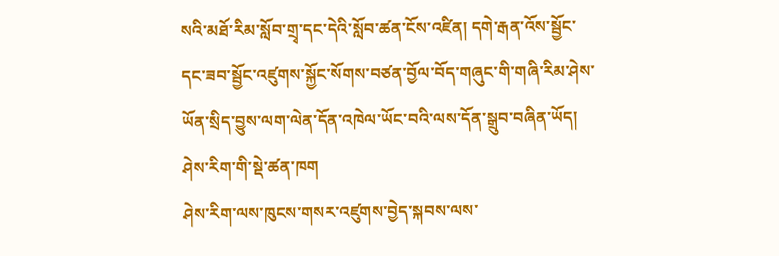སའི་མཐོ་རིམ་སློབ་གྲྭ་དང་དེའི་སློབ་ཚན་ངོས་འཛིན། དགེ་རྒན་འོས་སྦྱོང་དང་ཟབ་སྦྱོང་འཛུགས་སྐྱོང་སོགས་བཙན་བྱོལ་བོད་གཞུང་གི་གཞི་རིམ་ཤེས་ཡོན་སྲིད་བྱུས་ལག་ལེན་དོན་འཁེལ་ཡོང་བའི་ལས་དོན་སྒྲུབ་བཞིན་ཡོད།
ཤེས་རིག་གི་སྡེ་ཚན་ཁག
ཤེས་རིག་ལས་ཁུངས་གསར་འཛུགས་བྱེད་སྐབས་ལས་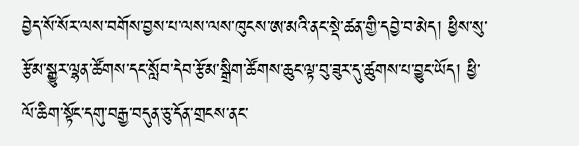བྱེད་སོ་སོར་ལས་བགོས་བྱས་པ་ལས་ལས་ཁུངས་ཨ་མའི་ནང་སྡེ་ཚན་གྱི་དབྱེ་བ་མེད། ཕྱིས་སུ་རྩོམ་སྒྱུར་ལྷན་ཚོགས་དང་སློབ་དེབ་རྩོམ་སྒྲིག་ཚོགས་ཆུང་ལྟ་བུ་ཟུར་དུ་ཚུགས་པ་བྱུང་ཡོད། ཕྱི་ལོ་ཆིག་སྟོང་དགུ་བརྒྱ་བདུན་ཅུ་དོན་གྲངས་ནང་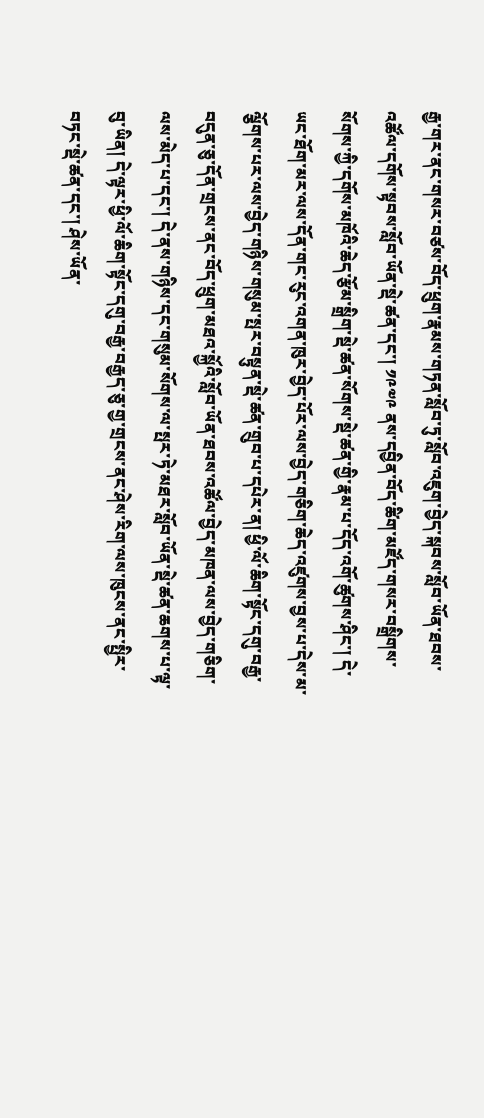རྒྱ་གར་ནང་གསར་བཙས་བོད་ཕྲུག་རྣམས་གཏན་སློབ་ཏུ་སློབ་འཇུག་བྱེད་སྐབས་སློབ་ཡོན་ཐབས་འཚོལ་དགོས་སྟབས་སློབ་ཡོན་སྡེ་ཚན་དང་། ༡༩༧༩ ནས་དབྱིན་བོད་ཚིག་མཛོད་གསར་བསྒྲིགས་སོགས་ཀྱི་དགོས་མཁོའི་ཆེད་རྩོམ་སྒྲིག་སྡེ་ཚན་སོགས་སྡེ་ཚན་གྱི་རྣམ་པ་དོད་འགོ་ཚུགས་ཤིང་། དེ་ཡང་ཐོག་མར་ལས་དོན་གང་རུང་འགན་ཁུར་བྱེད་པོར་ལས་བྱེད་གཅིག་ཆེད་འཛུགས་བྱས་པ་དེས་མ་ལྕོགས་པར་ལས་བྱེད་གཉིས་གསུམ་སྤར་བསྟུན་སྡེ་ཚན་གྲུབ་པ་དཔེར་ན། ཕྱི་ལོ་ཆིག་སྟོང་དགུ་བརྒྱ་བདུན་ཅུ་དོན་གྲངས་ནང་བོད་ཕྲུག་མཐའ་སྐྱོའི་སློབ་ཡོན་ཐབས་འཚོལ་བྱེད་མཁན་ལས་བྱེད་གཅིག་ལས་མེད་པ་དང་། དེ་ནས་གཉིས་དང་གསུམ་སོགས་ལ་སྤར་ཏེ་མཐར་སློབ་ཡོན་སྡེ་ཚན་ཆགས་པ་ལྟ་བུ་ཡིན། དེ་ལྟར་ཕྱི་ལོ་ཆིག་སྟོང་དགུ་བརྒྱ་བརྒྱད་ཅུ་གྱ་གྲངས་ནང་ཤེས་རིག་ལས་ཁུངས་ནང་སྤྱིར་བཏང་སྡེ་ཚན་དང་། ཤེས་ཡོན་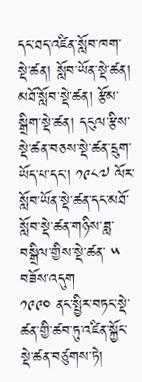དང་ཐད་འཛིན་སློབ་ཁག་སྡེ་ཚན། སློབ་ཡོན་སྡེ་ཚན། མཐོ་སློབ་སྡེ་ཚན། རྩོམ་སྒྲིག་སྡེ་ཚན། དངུལ་རྩིས་སྡེ་ཚན་བཅས་སྡེ་ཚན་དྲུག་ཡོད་པ་དང་། ༡༩༨༧ ལོར་སློབ་ཡོན་སྡེ་ཚན་དང་མཐོ་སློབ་སྡེ་ཚན་གཉིས་ཟླ་བསྒྲིལ་གྱིས་སྡེ་ཚན་ ༥ བཟོས་འདུག
༡༩༩༠ ནང་སྤྱིར་བཏང་སྡེ་ཚན་གྱི་ཚབ་ཏུ་འཛིན་སྐྱོང་སྡེ་ཚན་བཙུགས་ཏེ།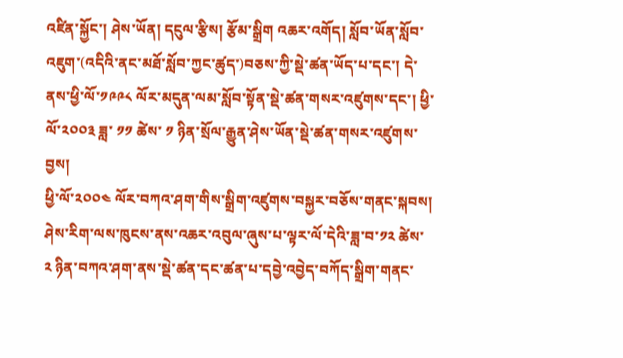འཛིན་སྐྱོང་། ཤེས་ཡོན། དངུལ་རྩིས། རྩོམ་སྒྲིག འཆར་འགོད། སློབ་ཡོན་སློབ་འཇུག་(འདིའི་ནང་མཐོ་སློབ་ཀྱང་ཚུད་)བཅས་ཀྱི་སྡེ་ཚན་ཡོད་པ་དང་། དེ་ནས་ཕྱི་ལོ་༡༩༩༨ ལོར་མདུན་ལམ་སློབ་སྟོན་སྡེ་ཚན་གསར་འཛུགས་དང་། ཕྱི་ལོ་༢༠༠༣ ཟླ་ ༡༡ ཚེས་ ༡ ཉིན་སྲོལ་རྒྱུན་ཤེས་ཡོན་སྡེ་ཚན་གསར་འཛུགས་བྱས།
ཕྱི་ལོ་༢༠༠༤ ལོར་བཀའ་ཤག་གིས་སྒྲིག་འཛུགས་བསྐྱར་བཅོས་གནང་སྐབས། ཤེས་རིག་ལས་ཁུངས་ནས་འཆར་འབུལ་ཞུས་པ་ལྟར་ལོ་དེའི་ཟླ་བ་༡༢ ཚེས་ ༢ ཉིན་བཀའ་ཤག་ནས་སྡེ་ཚན་དང་ཚན་པ་དབྱེ་འབྱེད་བཀོད་སྒྲིག་གནང་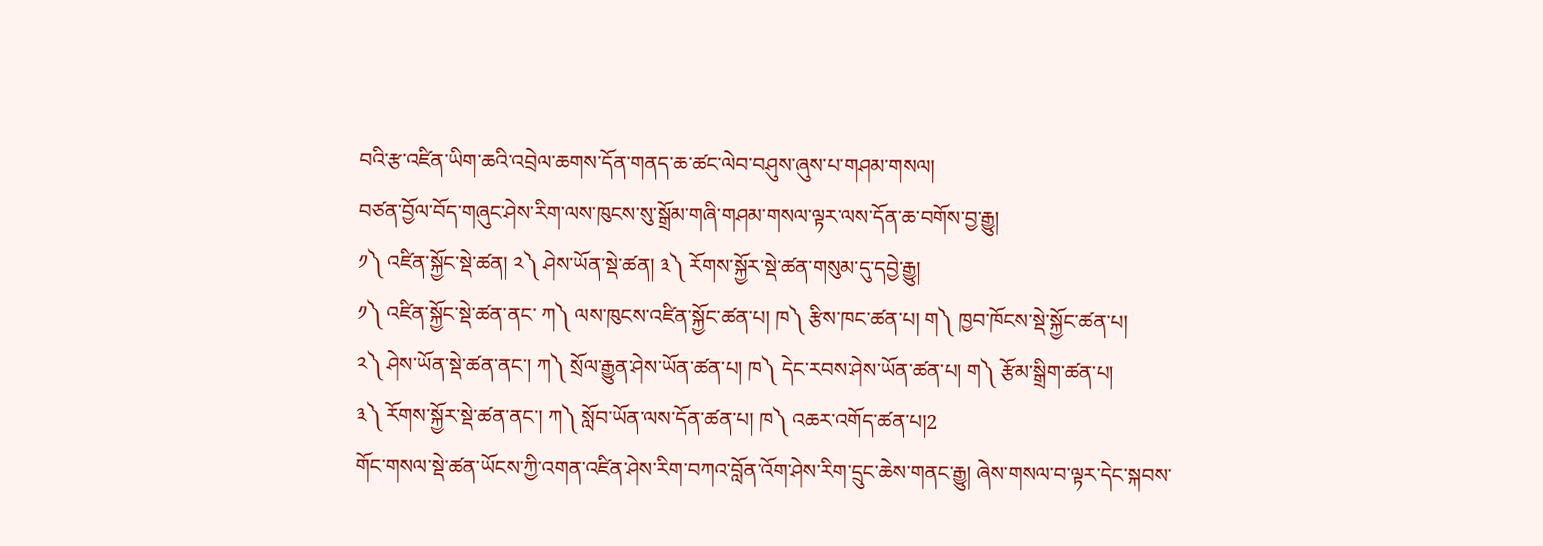བའི་རྩ་འཛིན་ཡིག་ཆའི་འབྲེལ་ཆགས་དོན་གནད་ཆ་ཚང་ལེབ་བཤུས་ཞུས་པ་གཤམ་གསལ།
བཙན་བྱོལ་བོད་གཞུང་ཤེས་རིག་ལས་ཁུངས་སུ་སྒྲོམ་གཞི་གཤམ་གསལ་ལྟར་ལས་དོན་ཆ་བགོས་བྱ་རྒྱུ།
༡༽ འཛིན་སྐྱོང་སྡེ་ཚན། ༢༽ ཤེས་ཡོན་སྡེ་ཚན། ༣༽ རོགས་སྐྱོར་སྡེ་ཚན་གསུམ་དུ་དབྱེ་རྒྱུ།
༡༽ འཛིན་སྐྱོང་སྡེ་ཚན་ནང་ ཀ༽ ལས་ཁུངས་འཛིན་སྐྱོང་ཚན་པ། ཁ༽ རྩིས་ཁང་ཚན་པ། ག༽ ཁྱབ་ཁོངས་སྡེ་སྐྱོང་ཚན་པ།
༢༽ ཤེས་ཡོན་སྡེ་ཚན་ནང་། ཀ༽ སྲོལ་རྒྱུན་ཤེས་ཡོན་ཚན་པ། ཁ༽ དེང་རབས་ཤེས་ཡོན་ཚན་པ། ག༽ རྩོམ་སྒྲིག་ཚན་པ།
༣༽ རོགས་སྐྱོར་སྡེ་ཚན་ནང་། ཀ༽ སློབ་ཡོན་ལས་དོན་ཚན་པ། ཁ༽ འཆར་འགོད་ཚན་པ།2
གོང་གསལ་སྡེ་ཚན་ཡོངས་ཀྱི་འགན་འཛིན་ཤེས་རིག་བཀའ་བློན་འོག་ཤེས་རིག་དྲུང་ཆེས་གནང་རྒྱུ། ཞེས་གསལ་བ་ལྟར་དེང་སྐབས་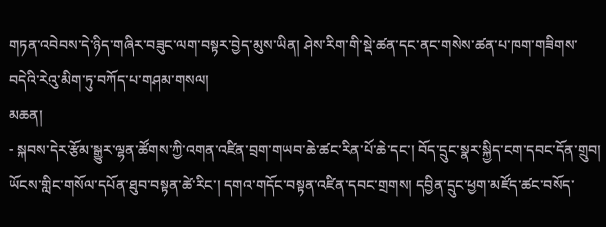གཏན་འབེབས་དེ་ཉིད་གཞིར་བཟུང་ལག་བསྟར་བྱེད་མུས་ཡིན། ཤེས་རིག་གི་སྡེ་ཚན་དང་ནང་གསེས་ཚན་པ་ཁག་གཟིགས་བདེའི་རེའུ་མིག་ཏུ་བཀོད་པ་གཤམ་གསལ།
མཆན།
- སྐབས་དེར་རྩོམ་སྒྱུར་ལྷན་ཚོགས་ཀྱི་འགན་འཛིན་བྲག་གཡབ་ཆེ་ཚང་རིན་པོ་ཆེ་དང་། བོད་དྲུང་སྣར་སྐྱིད་ངག་དབང་དོན་གྲུབ། ཡོངས་གླིང་གསོལ་དཔོན་ཐུབ་བསྟན་ཚེ་རིང་། དགའ་གདོང་བསྟན་འཛིན་དབང་གྲགས། དབྱིན་དྲུང་ཕྱག་མཛོད་ཚང་བསོད་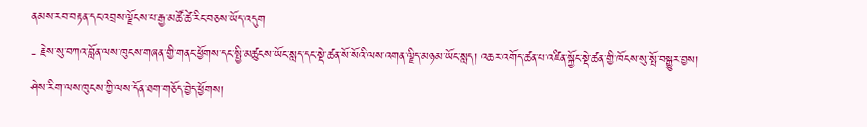ནམས་རབ་བརྟན་དང་འབྲས་ལྗོངས་པ་རྒྱ་མཚོ་ཚེ་རིང་བཅས་ཡོད་འདུག
- རྗེས་སུ་བཀའ་བློན་ལས་ཁུངས་གཞན་གྱི་གནང་ཕྱོགས་དང་སྤྱི་མཚུངས་ཡོང་སླད་དང་སྡེ་ཚན་སོ་སོའི་ལས་འགན་ལྗིད་མཉམ་ཡོང་སླད། འཆར་འགོད་ཚན་པ་འཛིན་སྐྱོང་སྡེ་ཚན་གྱི་ཁོངས་སུ་སྤོ་བསྒྱུར་བྱས།
ཤེས་རིག་ལས་ཁུངས་ཀྱི་ལས་དོན་ཐག་གཅོད་བྱེད་ཕྱོགས།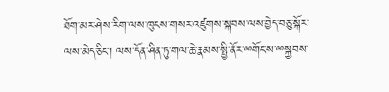ཐོག་མར་ཤེས་རིག་ལས་ཁུངས་གསར་འཛུགས་སྐབས་ལས་བྱེད་བཅུ་སྐོར་ལས་མེད་ཅིང་། ལས་དོན་ཤིན་ཏུ་གལ་ཆེ་རྣམས་སྤྱི་ནོར་ྋགོང་ས་ྋསྐྱབས་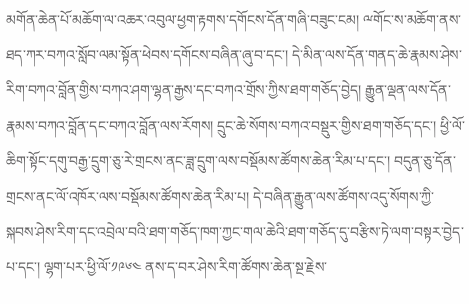མགོན་ཆེན་པོ་མཆོག་ལ་འཆར་འབུལ་ཕྱག་རྟགས་དགོངས་དོན་གཞི་བཟུང་ངམ། ྋགོང་ས་མཆོག་ནས་ཐད་ཀར་བཀའ་སློབ་ལམ་སྟོན་ཕེབས་དགོངས་བཞིན་ཞུ་བ་དང་། དེ་མིན་ལས་དོན་གནད་ཆེ་རྣམས་ཤེས་རིག་བཀའ་བློན་གྱིས་བཀའ་ཤག་ལྷན་རྒྱས་དང་བཀའ་གྲོས་ཀྱིས་ཐག་གཅོད་བྱེད། རྒྱུན་ལྡན་ལས་དོན་རྣམས་བཀའ་བློན་དང་བཀའ་བློན་ལས་རོགས། དྲུང་ཆེ་སོགས་བཀའ་བསྡུར་གྱིས་ཐག་གཅོད་དང་། ཕྱི་ལོ་ཆིག་སྟོང་དགུ་བརྒྱ་དྲུག་ཅུ་རེ་གྲངས་ནང་ཟླ་དྲུག་ལས་བསྡོམས་ཚོགས་ཆེན་རིམ་པ་དང་། བདུན་ཅུ་དོན་གྲངས་ནང་ལོ་འཁོར་ལས་བསྡོམས་ཚོགས་ཆེན་རིམ་པ། དེ་བཞིན་རྒྱུན་ལས་ཚོགས་འདུ་སོགས་ཀྱི་སྐབས་ཤེས་རིག་དང་འབྲེལ་བའི་ཐག་གཅོད་ཁག་ཀྱང་གལ་ཆེའི་ཐག་གཅོད་དུ་བརྩིས་ཏེ་ལག་བསྟར་བྱེད་པ་དང་། ལྷག་པར་ཕྱི་ལོ་༡༩༦༤ ནས་ད་བར་ཤེས་རིག་ཚོགས་ཆེན་སྔ་རྗེས་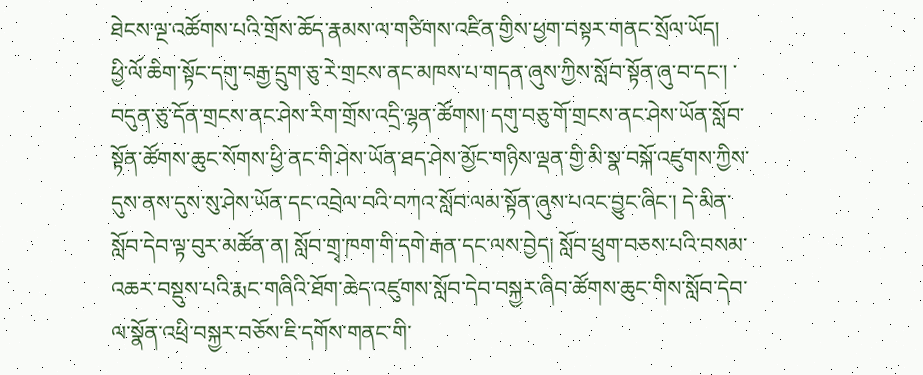ཐེངས་ལྔ་འཚོགས་པའི་གྲོས་ཆོད་རྣམས་ལ་གཙིགས་འཛིན་གྱིས་ཕྱག་བསྟར་གནང་སྲོལ་ཡོད།
ཕྱི་ལོ་ཆིག་སྟོང་དགུ་བརྒྱ་དྲུག་ཅུ་རེ་གྲངས་ནང་མཁས་པ་གདན་ཞུས་ཀྱིས་སློབ་སྟོན་ཞུ་བ་དང་། ་བདུན་ཅུ་དོན་གྲངས་ནང་ཤེས་རིག་གྲོས་འདྲི་ལྷན་ཚོགས། དགུ་བཅུ་གོ་གྲངས་ནང་ཤེས་ཡོན་སློབ་སྟོན་ཚོགས་ཆུང་སོགས་ཕྱི་ནང་གི་ཤེས་ཡོན་ཐད་ཤེས་མྱོང་གཉིས་ལྡན་གྱི་མི་སྣ་བསྐོ་འཛུགས་ཀྱིས་དུས་ནས་དུས་སུ་ཤེས་ཡོན་དང་འབྲེལ་བའི་བཀའ་སློབ་ལམ་སྟོན་ཞུས་པའང་བྱུང་ཞིང་། དེ་མིན་སློབ་དེབ་ལྟ་བུར་མཚོན་ན། སློབ་གྲྭ་ཁག་གི་དགེ་རྒན་དང་ལས་བྱེད། སློབ་ཕྲུག་བཅས་པའི་བསམ་འཆར་བསྡུས་པའི་རྨང་གཞིའི་ཐོག་ཆེད་འཛུགས་སློབ་དེབ་བསྐྱར་ཞིབ་ཚོགས་ཆུང་གིས་སློབ་དེབ་ལ་སྣོན་འཕྲི་བསྐྱར་བཅོས་ཇི་དགོས་གནང་གི་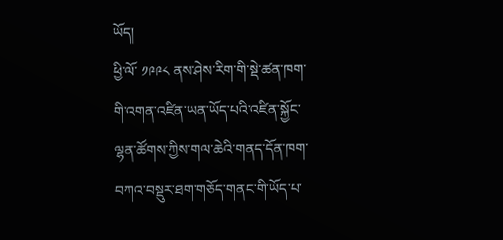ཡོད།
ཕྱི་ལོ་ ༡༩༩༨ ནས་ཤེས་རིག་གི་སྡེ་ཚན་ཁག་གི་འགན་འཛིན་ཡན་ཡོད་པའི་འཛིན་སྐྱོང་ལྷན་ཚོགས་ཀྱིས་གལ་ཆེའི་གནད་དོན་ཁག་བཀའ་བསྡུར་ཐག་གཅོད་གནང་གི་ཡོད་པ་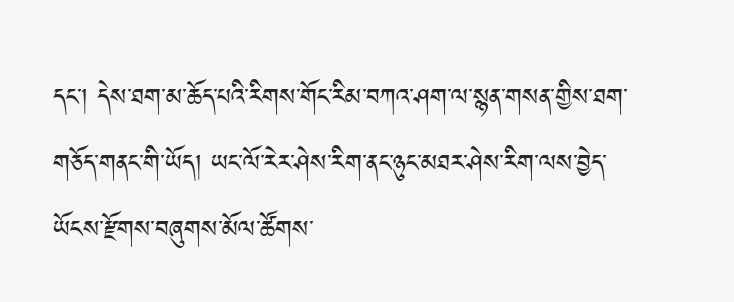དང་། དེས་ཐག་མ་ཆོད་པའི་རིགས་གོང་རིམ་བཀའ་ཤག་ལ་སྙན་གསན་གྱིས་ཐག་གཅོད་གནང་གི་ཡོད། ཡང་ལོ་རེར་ཤེས་རིག་ནང་ཉུང་མཐར་ཤེས་རིག་ལས་བྱེད་ཡོངས་རྫོགས་བཞུགས་མོལ་ཚོགས་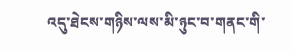འདུ་ཐེངས་གཉིས་ལས་མི་ཉུང་བ་གནང་གི་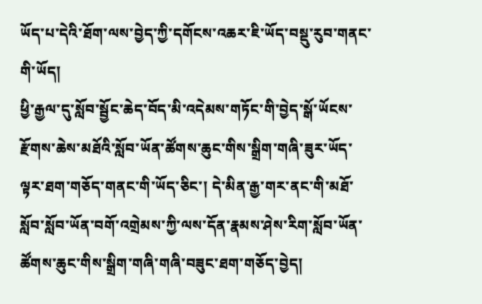ཡོད་པ་དེའི་ཐོག་ལས་བྱེད་ཀྱི་དགོངས་འཆར་ཇི་ཡོད་བསྡུ་རུབ་གནང་གི་ཡོད།
ཕྱི་རྒྱལ་དུ་སློབ་སྦྱོང་ཆེད་བོད་མི་འདེམས་གཏོང་གི་བྱེད་སྒོ་ཡོངས་རྫོགས་ཆེས་མཐོའི་སློབ་ཡོན་ཚོགས་ཆུང་གིས་སྒྲིག་གཞི་ཟུར་ཡོད་ལྟར་ཐག་གཅོད་གནང་གི་ཡོད་ཅིང་། དེ་མིན་རྒྱ་གར་ནང་གི་མཐོ་སློབ་སློབ་ཡོན་བགོ་འགྲེམས་ཀྱི་ལས་དོན་རྣམས་ཤེས་རིག་སློབ་ཡོན་ཚོགས་ཆུང་གིས་སྒྲིག་གཞི་གཞི་བཟུང་ཐག་གཅོད་བྱེད།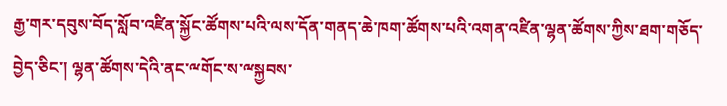རྒྱ་གར་དབུས་བོད་སློབ་འཛིན་སྐྱོང་ཚོགས་པའི་ལས་དོན་གནད་ཆེ་ཁག་ཚོགས་པའི་འགན་འཛིན་ལྷན་ཚོགས་ཀྱིས་ཐག་གཅོད་བྱེད་ཅིང་། ལྷན་ཚོགས་དེའི་ནང་ྋགོང་ས་ྋསྐྱབས་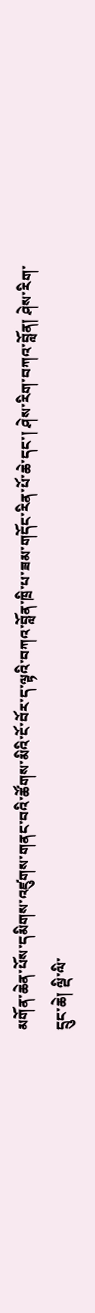མགོན་ཆེན་པོས་དམིགས་འཛུགས་གནང་བའི་ཚོགས་མིའི་ངོ་བོར་ད་ལྟའི་བཀའ་བློན་ཁྲི་པ་ཟམ་གདོང་རིན་པོ་ཆེ་དང་། ཤེས་རིག་བཀའ་བློན། ཤེས་རིག་དྲུང་ཆེ། ལྡི་ལི་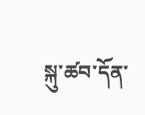སྐུ་ཚབ་དོན་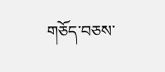གཅོད་བཅས་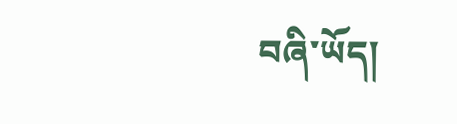བཞི་ཡོད།